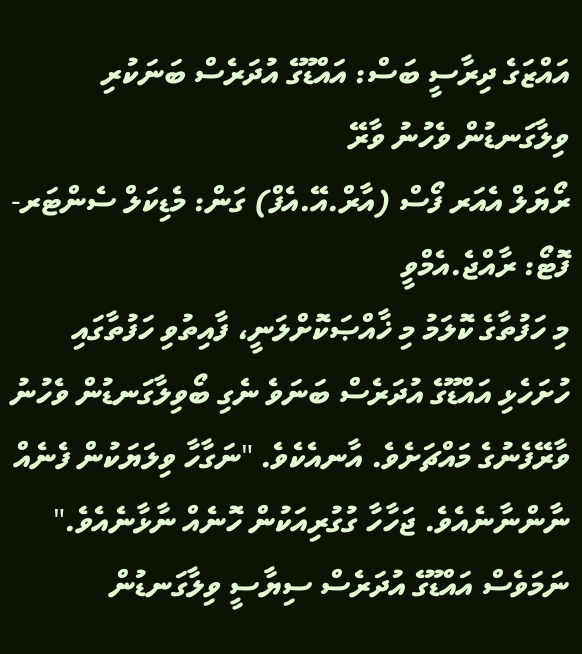އައްޒަގެ ދިރާސީ ބަސް: އައްޑޫގެ އުދަރެސް ބަނަކުރި ވިލާގަނޑުން ވެހުނު ވާރޭ
ރޯޔަލް އެއަރ ފޯސް (އާރް.އޭ.އެފް) ގަން: މެޑިކަލް ސެންޓަރ- ފޮޓޯ: ރާއްޖެ.އެމްވީ
މި ހަފުތާގެ ކޮލަމު މި ޚާއްޞަކޮށްލަނީ، ފާއިތުވި ހަފުތާގައި ހުށަހެޅި އައްޑޫގެ އުދަރެސް ބަނަވެ ނެގި ބޯވިލާގަނޑުން ވެހުނު ވާރޭފެނުގެ މައްޗަށެވެ. އާނއެކެވެ. "ނަގާހާ ވިލަޔަކުން ފެނެއް ނާންނާނެއެވެ. ޖަހާހާ ގުގުރިއަކުން ހޮނެއް ނާޅާނެއެވެ." ނަމަވެސް އައްޑޫގެ އުދަރެސް ސިޔާސީ ވިލާގަނޑުން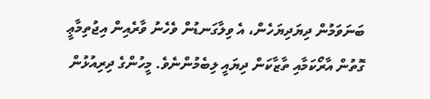ބަނަވަމުން ދިޔަދިޔަހެން، އެ ވިލާގަނޑުން ވެހެނު ވާރެއިން އިޖުތިމާޢީ ގޮތުން އާރޯކަމާއި ތާޒާކަން ދިޔައީ ލިބެމުންނެވެ. މީހުންގެ ދިރިއުޅުން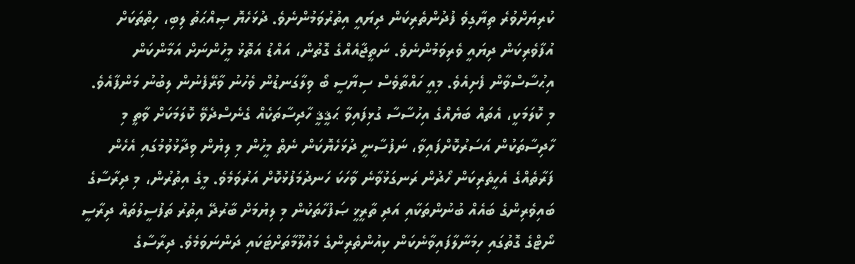ކުރިޔަށްވުރެ ތިޔާގިވެ ފުދުންތެރިކަން ދިޔައީ އިތުރުވަމުންނެވެ. ދުޅަހެޔޮ ޞިއްޙަތު ލިބި، ހިތްތަކަށް އުފާވެރިކަން ދިޔައީ ވެރިވަމުންނެވެ. ނަތީޖާއެއްގެ ގޮތުން، އައްޑު އަތޮޅު މީހުންނަށް އަމާންކަން އިޙުސާސްވާން ފެށިއެވެ. މިއީ ހައްތާވެސް ސިޔާސީ ބޯ ވިލާގަނޑުން ވެހުނު ވާރޭފެނުން ލިބުނު މަންފާއެވެ.
މި ކޮލަމަކީ، އެތައް ބަޔެއްގެ އިހުސާސާ ގުޅިފައިވާ ޙަޤީޤީ ހާދިސާތަކެއް ގެނެސްދެވޭ ކޮލަމަކަށް ވާތީ މި ހާދިސާތަކުން އަސަރުކޮށްފައިވާ، ނަފުސާނީ ދުޅަހެޔޮކަން ނެތް މީހުން މި ލިޔުން ވިދާޅުވުމުގައި އެހެން ފަރާތެއްގެ އެހީތެރިކަން ހޯދުން ރަނގަޅުވާނެ ވާހަކަ ހަނދުމަފުޅުކޮށް އަރުވަމެވެ. މީގެ އިތުރުން، މި ދިރާސާގެ ބައިވެރިންގެ ބައެއް ބުނުންތަކާއި އަދި ތާރީޚީ ޞަފުހާތަކުން މި ލިޔުމަށް ބާރުދޭ އިތުރު ތަފުސީލުތައް ދިރާސީ ނޯޓްގެ ގޮތުގައި ހިމަނާލާފައިވާނެކަން ކިއުންތެރިންގެ މަޢުލޫމާތަށްޓަކައި ދަންނަވަމެވެ. ދިރާސާގެ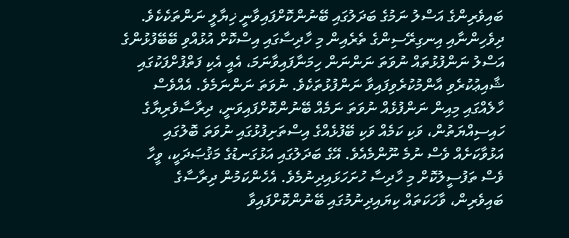ބައިވެރިންގެ އަސްލު ނަމުގެ ބަދަލުގައި ބޭނުންކޮށްފައިވާނީ ޚިޔާލީ ނަންތަކެކެވެ. ދިވެހިންނާއި އިނގިރޭސިންގެ ތެރެއިން މި ހާދިސާގައި އިސްކޮށް އުޅުއްވި ބޭބޭފުޅުންގެ އަސްލު ނަންފުޅުތައް ނުވަތަ ނަންނަން ހިމަނާފައިވާނަމަ، އެއީ އެކި ފަތްފުށްފަކުގައި ޝާއިޢުކުރެވި އާންމުކުރެވިފައިވާ ނަންފުޅުތަކެވެ. ނުވަތަ ނަންނަމެވެ. އެއްވެސް ހާލެއްގައި މިއިން ނަންފުޅެއް ނުވަތަ ނަމެއް ބޭނުންކޮށްފައިވަނީ، ދިރާސާވެރިޔާގެ ހައިސިއްޔަތުން، ވަކި ކަމެއް ވަކި ބޭފުޅެއްގެ އިސްތަށިފުޅުގައި ނުވަތަ ބޮލުގައި އަޅުވާކަށެއް ވެސް ނުމެ ނޫންމެއެވެ. އޭގެ ބަދަލުގައި އަޅުގަނޑުގެ މަޤުޞަދަކީ، ވީހާ ވެސް ތަފުސީލުކޮށް މި ހާދިސާ ހުށަހަޅައިދިނުމެވެ. އެހެންކަމުން ދިރާސާގެ ބައިވެރިން، ވާހަކަތައް ކިޔައިދިނުމުގައި ބޭނުންކޮށްފައިވާ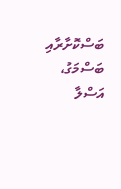ބަސްކޮށާރާއި ބަސްމަގު، އަސްލާ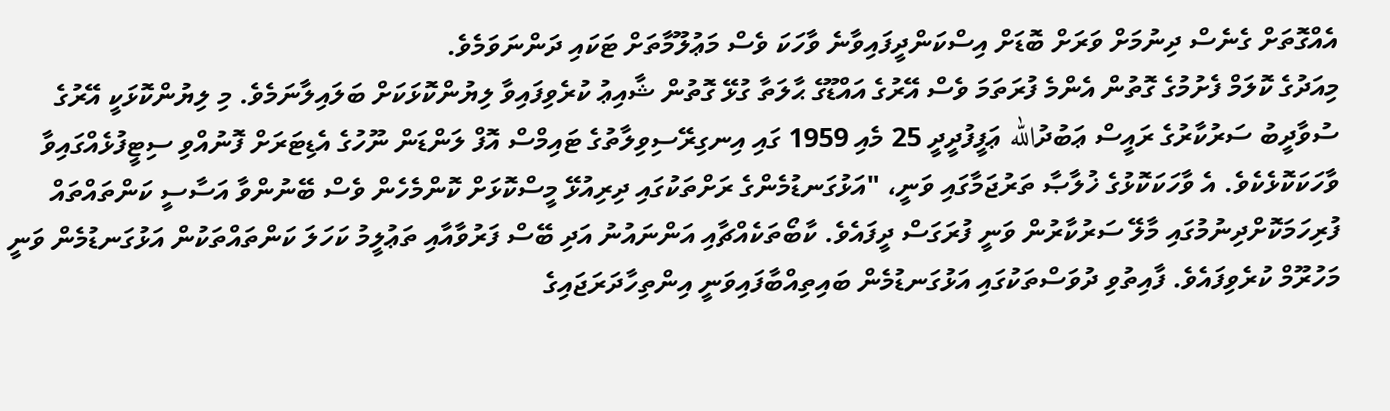އެއްގޮތަށް ގެނެސް ދިނުމަށް ވަރަށް ބޮޑަށް އިސްކަންދީފައިވާނެ ވާހަކަ ވެސް މަޢުލޫމާތަށް ޓަކައި ދަންނަވަމެވެ.
މިއަދުގެ ކޮލަމް ފެށުމުގެ ގޮތުން އެންމެ ފުރަތަމަ ވެސް އޭރުގެ އައްޑޫގެ ޙާލަތާ ގުޅޭ ގޮތުން ޝާއިޢު ކުރެވިފައިވާ ލިޔުންކޮޅަކަށް ބަލައިލާނަމެވެ. މި ލިޔުންކޮޅަކީ އޭރުގެ ސުވާދީބު ސަރުކާރުގެ ރައީސް ޢަބުދުالله ޢަފީފުދީދީ 25 މެއި 1959 ގައި އިނގިރޭސިވިލާތުގެ ޓައިމްސް އޮފް ލަންޑަން ނޫހުގެ އެޑިޓަރަށް ފޮނުއްވި ސިޓީފުޅެއްގައިވާ ވާހަކަކޮޅެކެވެ. އެ ވާހަކަކޮޅުގެ ޚުލާޞާ ތަރުޖަމާގައި ވަނީ، "އަޅުގަނޑުމެންގެ ރަށްތަކުގައި ދިރިއުޅޭ މީސްކޮޅަށް ކޮންމެހެން ވެސް ބޭނުންވާ އަސާސީ ކަންތައްތައް ފުރިހަމަކޮށްދިނުމުގައި މާލޭ ސަރުކާރުން ވަނީ ފުރަގަސް ދީފައެވެ. ކާބޯތަކެއްޗާއި އަންނައުނު އަދި ބޭސް ފަރުވާއާއި ތަޢުލީމު ކަހަލަ ކަންތައްތަކުން އަޅުގަނޑުމެން ވަނީ މަހުރޫމް ކުރެވިފައެވެ. ފާއިތުވި ދުވަސްތަކުގައި އަޅުގަނޑުމެން ބައިތިއްބާފައިވަނީ އިންތިހާދަރަޖައިގެ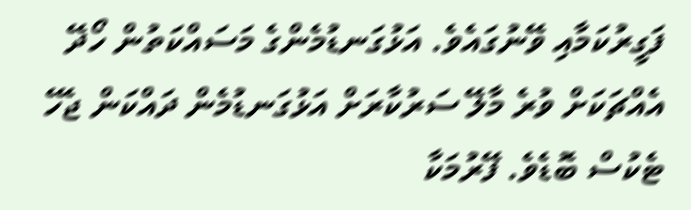ފަގީރުކަމާއި ވޭނުގައެވެ. އަޅުގަނޑުމެންގެ މަސައްކަތުން ހޯދޭ އެއްޗަކަށް ވުރެ މާލޭ ސަރުކާރަށް އަޅުގަނޑުމެން ދައްކަން ޖެހޭ ޓެކުސް ބޮޑެވެ. ފޭރުމަކާ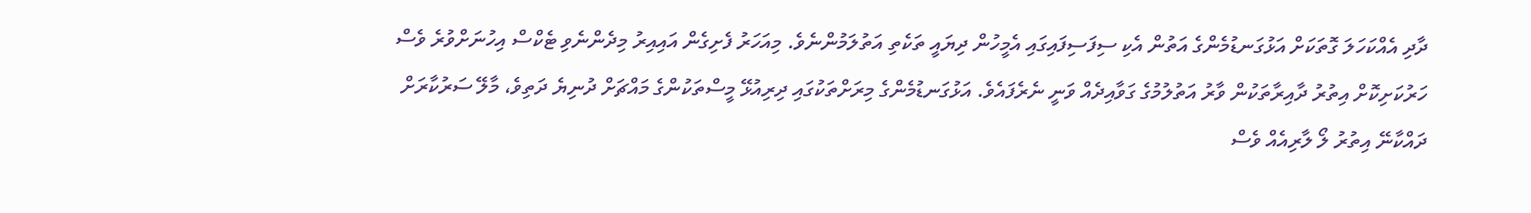ދާދި އެއްކަހަލަ ގޮތަކަށް އަޅުގަނޑުމެންގެ އަތުން އެކި ސިފަސިފައިގައި އެމީހުން ދިޔައީ ތަކެތި އަތުލަމުންނެވެ. މިއަހަރު ފެށިގެން އައިއިރު މިދެންނެވި ޓެކްސް އިހުނަށްވުރެ ވެސް ހަރުކަށިކޮށް އިތުރު ދާއިރާތަކުން ވާރު އަތުލުމުގެ ގަވާއިދެއް ވަނީ ނެރެފައެވެ. އަޅުގަނޑުމެންގެ މިރަށްތަކުގައި ދިރިއުޅޭ މީސްތަކުންގެ މައްޗަށް ދުނިޔެ ދަތިވެ، މާލޭ ސަރުކާރަށް ދައްކާނޭ އިތުރު ލޯ ލާރިއެއް ވެސް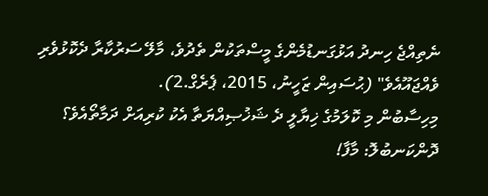ނެތިއްޖެ ހިނދު އަޅުގަނޑުމެންގެ މީސްތަކުން ތެދުވެ، މާލޭ ސަރުކާރާ ދެކޮޅުވެރި ވެއްޖައޫއެވެ" (ޙުސައިން ޒަހީނު، 2015، ޕެރެގް.2).
މިހިސާބުން މި ކޮލަމުގެ ޚިޔާލީ ދެ ޝަޚުޞިއްޔަތާ އެކު ކުރިއަށް ދަމާތޯއެވެ؟
ދޮންކަނބުލޮ: މާފާ!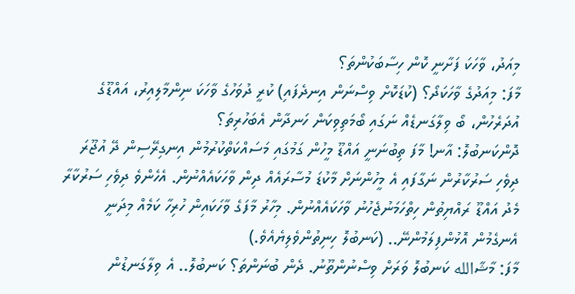މިއަދު، ވާހަކަ ފަށާނީ ކޮން ހިސާބަކުންތަ؟
މާފަ: މިއަދުގެ ވާހަކަދޯ؟ (ކުޑަކޮށް ވިސްނަން އިނދެފައި) ކުރީ ދުވަހުގެ ވާހަކަ ނިންމާލިއިރު، އައްޑޫގެ އުދަރެހުން، ބޯ ވިލާގަނޑެއް ނަގައި ބޯމަތިވިކަން ހަނދާން އެބަހުރިތަ؟
ދޮންކަނބުލޮ: އާނ! މާފަ ތިބުނަނީ އައްޑޫ މީހުން ގަމުގައި މަސައްކަތްކުރުމުން އިނގިރޭސިން ދޭ އުޖޫރަ ދިވެހި ސަރުކާރުން ނަގާފައި އެ މީހުންނަށް މާކުޑަ މުސާރައެއް ދިން ވާހަކައެއްނުން. އެހެންވެ ދިވެހި ސަރުކާރާ މެދު އައްޑޫ ރައްޔިތުން ހިތްހަމަނުޖެހުނު ވާހަކައެއްނުން. މިހާރު މާފަގެ ވާހަކައިން ހުރިހާ ކަމެއް މިދަނީ އެނގެމުން އޮޅުންފިލަމުންނޭ.. (ކަނބުލޮ ހިނިތުންވެލިޔެއެވެ.)
މާފަ: މާޝާالله ކަނބުލޮ ވަރަށް ވިސްނުންތޫނު. ދެން ބުނަންތަ؟ ކަނބުލޮ.. އެ ވިލާގަނޑުން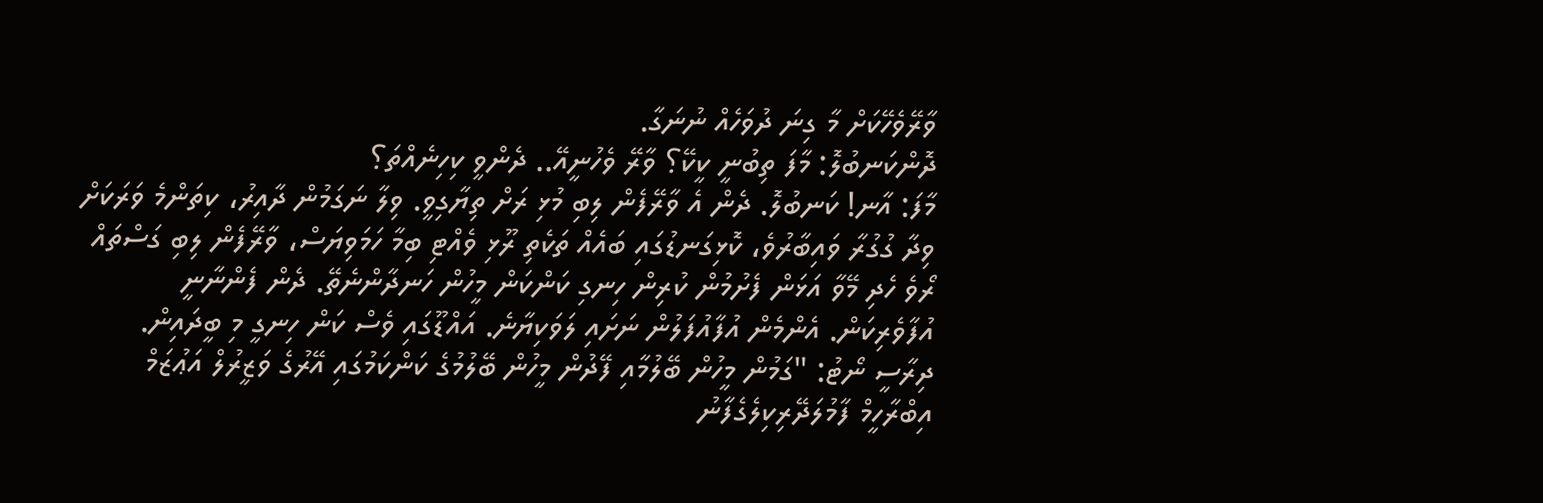ވާރޭވެހޭކަށް މާ ގިނަ ދުވަހެއް ނުނަގާ.
ދޮންކަނބުލޮ: މާފަ ތިބުނީ ކީކޭ؟ ވާރޭ ވެހުނީއޭ.. ދެންވީ ކިހިނެއްތަ؟
މާފަ: އާނ! ކަނބުލޮ. ދެން އެ ވާރޭފެން ލިބި މުޅި ރަށް ތިޔާގިވީ. ވިލާ ނަގަމުން ދާއިރު، ކިތަންމެ ވަރަކަށް ވިދާ ގުގުރާ ވައިބާރުވެ، ކޮޅިގަނޑުގައި ބައެއް ތަކެތި ރޫޅި ވެއްޓި ބިމާ ހަމަވިޔަސް، ވާރޭފެން ލިބި ގަސްތައް ރޯވެ ހެދި މޭވާ އަޅަން ފެށުމުން ކުރިން ހިނގި ކަންކަން މީހުން ހަނދާންނެތޭ. ދެން ފެންނާނީ އުފާވެރިކަން. އެންމެން އުފާއުފަލުން ނަށައި ލަވަކިޔާނެ. އައްޑޫގައި ވެސް ކަން ހިނގީ މި ބީދައިން.
ދިރާސީ ނޯޓު: "ގަމުން މީހުން ބޭލުމާއި ފޭދުން މީހުން ބޭލުމުގެ ކަންކަމުގައި އޭރުގެ ވަޒީރުލް އަޢުޒަމް އިބްރާހީމް ފާމުލަދޭރިކިލެގެފާނު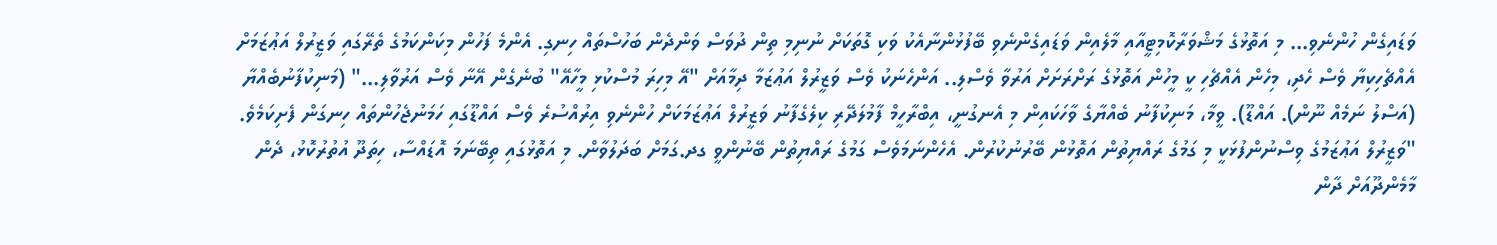ވަޑައިގެން ހުންނެވި... މި އަތޮޅުގެ މަޝްވަރާކޮމިޓީއާއި މާލެއިން ވަޑައިގެންނެވި ބޭފުޅުންނާއެކު ވަކި ގޮތަކަށް ނުނިމި ތިން ދުވަސް ވަންދެން ބަހުސްތައް ހިނގި. އެންމެ ފަހުން މިކަންކަމުގެ ތެރޭގައި ވަޒީރުލް އަޢުޒަމަށް އެއްޗެހިކިޔާ ވެސް ހެދި، މިހެން އެއްޗެހި ކީ މީހުން އަތޮޅުގެ ރަށްރަށަށް އަރުވާ ވެސްލި.. އަންހެނަކު ވެސް ވަޒީރުލް އަޢުޒަމާ ދިމާއަށް "އޭ މިހިރަ މުސްކުޅި މީހާއޭ" ބުނެގެން އޭނާ ވެސް އަރުވާލި..." (މަނިކުފާނުބެއްޔާ (އަސްލު ނަމެއް ނޫން). އައްޑޫ). ވީމާ، މަނިކުފާނު ބެއްޔާގެ ވާހަކައިން މި އެނގުނީ، އިބްރާހީމް ފާމުލަދޭރި ކިލެގެފާނު ވަޒީރުލް އަޢުޒަމަކަށް ހުންނެވި އިރުއްސުރެ ވެސް އައްޑޫގައި ހަމަނުޖެހުންތައް ހިނގަން ފެށިކަމެވެ.
"ވަޒީރުލް އަޢުޒަމުގެ ވިސްނުންފުޅަކީ މި ގަމުގެ ރައްޔިތުން އަތޮޅުން ބޭރުނުކުރުން. އެހެންނަމަވެސް ގަމުގެ ރައްޔިތުން ބޭނުންވީ ގދ.ގަމަށް ބަދަލުވާން. މި އަތޮޅުގައި ތިބޭނަމަ އޮޑައްސާ، ހިތަދޫ އުތުރުކޮޅު، ދެން މާމެންދޫއަށް ދާން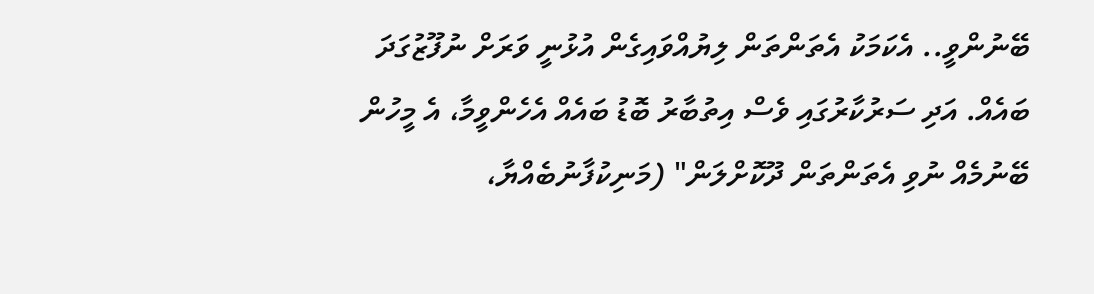ބޭނުންވީ.. އެކަމަކު އެތަންތަން ލިޔުއްވައިގެން އުޅުނީ ވަރަށް ނުފޫޒުގަދަ ބައެއް. އަދި ސަރުކާރުގައި ވެސް އިތުބާރު ބޮޑު ބައެއް އެހެންވީމާ، އެ މީހުން ބޭނުމެއް ނުވި އެތަންތަން ދޫކޮށްލަން" (މަނިކުފާނުބެއްޔާ،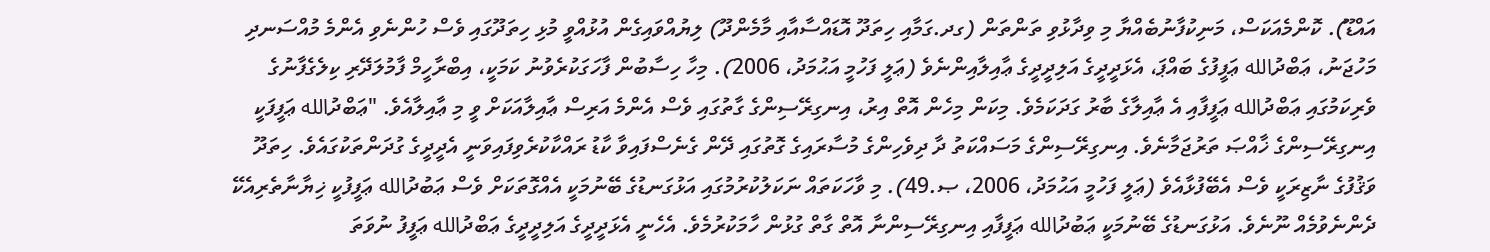އައްޑޫ). ކޮންމެއަކަސް، މަނިކުފާނުބެއްޔާ މި ވިދާޅުވި ތަންތަން (ގދ.ގަމާއި ހިތަދޫ އޮޑައްސާއާއި މާމެންދޫ) ލިޔުއްވައިގެން އުޅުއްވީ މުޅި ހިތަދޫގައި ވެސް ހުންނެވި އެންމެ މުއްސަނދި މަހުޖަނު، ޢަބްދުالله ޢަފީފުގެ ބައްޕަ، އެޅަދީދީގެ އަލިދީދީގެ ޢާއިލާއިންނެވެ (ޢަލީ ފަހުމީ އަޙުމަދު، 2006). މިހާ ހިސާބުން ފާހަގަކުރެވުނު ކަމަކީ، އިބްރާހީމް ފާމުލަދޭރި ކިލެގެފާނުގެ ވެރިކަމުގައި ޢަބްދުالله ޢަފީފާއި އެ ޢާއިލާގެ ބާރު ގަދަކަމެވެ. މިކަން މިހެން އޮތް އިރު، އިނގިރޭސިންގެ ގާތުގައި ވެސް އެންމެ އަރިސް ޢާއިލާއަކަށް ވީ މި ޢާއިލާއެވެ. "ޢަބްދުالله ޢަފީފަކީ އިނގިރޭސިންގެ ޚާއްޞަ ތަރުޖަމާނެވެ. އިނގިރޭސިންގެ މަސައްކަތު ދާ ދިވެހިންގެ މުސާރައިގެ ގޮތުގައި ދޭން ގެނެސްފައިވާ ކާޑު ރައްކާކުރެވިފައިވަނީ އެދީދީގެ ގުދަންތަކުގައެވެ. ހިތަދޫ ވަޤުފުގެ ނާޒިރަކީ ވެސް އެބޭފުޅާއެވެ (ޢަލީ ފަހުމީ އަޙުމަދު، 2006، ޞ.49). މި ވާހަކަތައް ނަކަލުކުރުމުގައި އަޅުގަނޑުގެ ބޭނުމަކީ އެއްގޮތަކަށް ވެސް ޢަބުދުالله ޢަފީފުކީ ޚިޔާނާތެރިއެކޭ ދެންނެވުމެއް ނޫނެވެ. އަޅުގަނޑުގެ ބޭނުމަކީ ޢަބުދުالله ޢަފީފާއި އިނގިރޭސިންނާ އޮތް ގާތް ގުޅުން ހާމަކުރުމެވެ. އެހެނީ އެޅަދީދީގެ އަލިދީދީގެ ޢަބްދުالله ޢަފީފު ނުވަތަ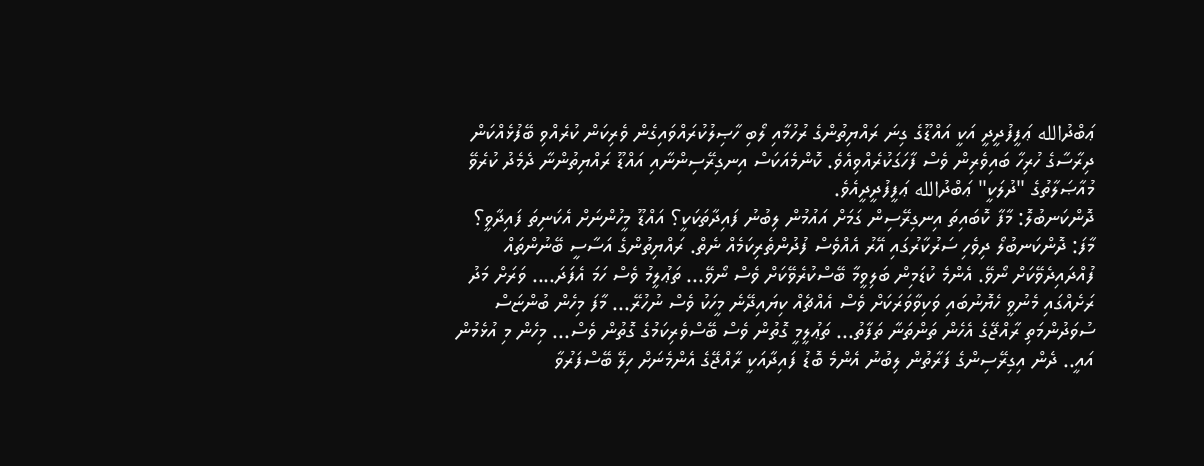ޢަބްދުالله ޢަފީފުދީދީ އަކީ އައްޑޫގެ ގިނަ ރައްޔިތުންގެ ރުހުމާއި ލޯބި ހާޞިލުކުރައްވައިގެން ވެރިކަން ކުރެއްވި ބޭފުޅެއްކަން ދިރާސާގެ ހުރިހާ ބައިވެރިން ވެސް ފާހަގަކުރެއްވިއެވެ. ކޮންމެއަކަސް އިނގިރޭސިންނާއި އައްޑޫ ރައްޔިތުންނާ ދެމެދު ކުރެވޭ މުއާޞަލާތުގެ "ދުލަކީ" ޢަބްދުالله ޢަފީފުދީދީއެވެ.
ދޮންކަނބުލޮ: މާފާ ކޮބައިތަ އިނގިރޭސިން ގަމަށް އައުމުން ލިބުނު ފައިދާތަކަކީ؟ އައްޑޫ މީހުންނަށް އެކަނިތަ ފައިދާވީ؟
މާފަ: ދޮންކަނބުލޯ ދިވެހި ސަރުކާރުގައި އޭރު އެއްވެސް ފުދުންތެރިކަމެއް ނެތް. ރައްޔިތުންގެ އަސާސީ ބޭނުންތައް ފުއްދައިދެވޭކަށް ނޯވޭ. އެންމެ ކުޑަމިން ބަލިވީމާ ބޭސްކުރެވޭކަށް ވެސް ނޯވޭ... ތަޢުލީމު ވެސް ހަމަ އެފަދަ.... ވަރަށް މަދު ރަށެއްގައި މެނުވީ ހެޔޮނުބައި ވަކިވާވަރަކަށް ވެސް އެއްޗެއް ކިޔައިދޭނެ މީހަކު ވެސް ނުހުރޭ... މާފަ މިހެން ބުންޏަސް ސުވަދުންމަތި ރާއްޖޭގެ އެހެން ތަންތަނާ ތަފާތު... ތަޢުލީމީ ގޮތުން ވެސް ބޭސްވެރިކަމުގެ ގޮތުން ވެސް... މިހެން މި އުޅެމުން އައީ.. ދެން އިގިރޭސިންގެ ފަރާތުން ލިބުނު އެންމެ ބޮޑު ފައިދާއަކީ ރާއްޖޭގެ އެންމެނަށް ހިލޭ ބޭސްފަރުވާ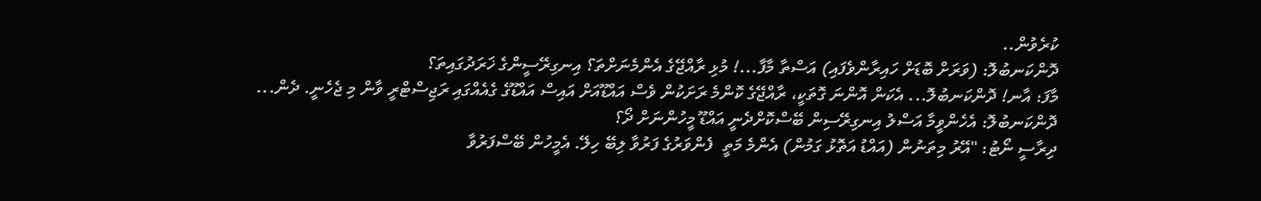ކުރެވުން..
ދޮންކަނބުލޮ: (ވަރަށް ބޮޑަށް ހައިރާންވެފައި) އަސްތާ މާފާ...! މުޅި ރާއްޖޭގެ އެންމެނަށްތަ؟ އިނގިރޭސީންގެ ޚަރަދުގައިތަ؟
މާފަ: އާނ! ދޮންކަނބުލޮ... އެކަން އޮންނަ ގޮތަކީ، ރާއްޖޭގެ ކޮންމެ ރަށަކުން ވެސް އައްޑޫއަށް އައިސް އައްޑޫގެ ގެއެއްގައި ރަޖިސްޓްރީ ވާން މި ޖެހެނީ. ދެން...
ދޮންކަނބުލޮ: އެހެންވީމާ އަސްލު އިނގިރޭސިން ބޭސްކޮށްދެނީ އައްޑޫ މީހުންނަށް ދޯ؟
ދިރާސީ ނޯޓު: "އޭރު މިތަނުން (އައްޑު އަތޮޅު ގަމުން) އެންމެ މަތީ  ފެންވަރުގެ ފަރުވާ ލިބޭ ހިލޭ. އެމީހުން ބޭސްފަރުވާ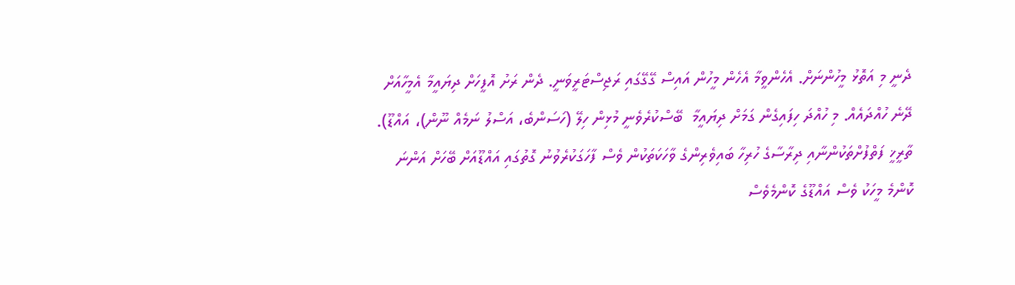ދެނީ މި އަތޮޅު މީހުންނަށް. އެހެންވީމާ އެހެން މީހުން އައިސް ގޭގޭގައި ރަޖިސްޓަރީވަނީ. ދެން ރަށު އޮފީހަށް ދިޔައީމާ އެމީހާއަށް ދޭނެ ހުއްދައެއް. މި ހުއްދަ ހިފައިގެން ގަމަށް ދިޔައީމާ  ބޭސްކުރެވެނީ މުޅިން ހިލޭ (ހަސަންބެ، އަސްލު ނަމެއް ނޫން)، އައްޑޫ). ތާރީޚީ ފަތްފުށްތަކުންނާއި ދިރާސާގެ ހުރިހާ ބައިވެރިންގެ ވާހަކަތަކުން ވެސް ފާހަގަކުރެވުނު ގޮތުގައި އައްޑޫއަށް ބޭހަށް އަންނަ ކޮންމެ މީހަކު ވެސް އައްޑޫގެ ކޮންމެވެސް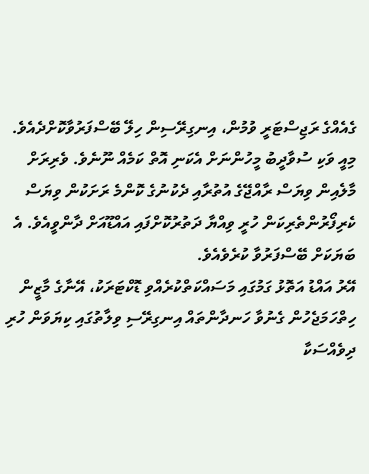ގެއެއްގެ ރަޖިސްޓަރީ ވުމުން، އިނގިރޭސިން ހިލޭ ބޭސްފަރުވާކޮށްދެއެވެ. މިއީ ވަކި ސުވާދީބު މީހުންނަށް އެކަނި އޮތް ކަމެއް ނޫނެވެ. ވެރިރަށް މާލެއިން ވިޔަސް ރާއްޖޭގެ އުތުރާއި ދެކުނުގެ ކޮންމެ ރަށަކުން ވިޔަސް ކެރިފޯރުންތެރިކަން ހުރީ ވިއްޔާ ދަތުރުކޮށްފައި އައްޑޫއަށް ދާންވީއެވެ. އެ ބަޔަކަށް ބޭސްފަރުވާ ކުރެވެއެވެ.
އޭރު އައްޑު އަތޮޅު ގަމުގައި މަސައްކަތްކުރެއްވި ޑޮކްޓަރަކު، އޭނާގެ މާޒީން ހިތްހަމަޖެހުން ގެނުވާ ހަނދާންތައް އިނގިރޭސި ވިލާތުގައި ކިޔަވަން ހުރި ދިވެއްސަކާ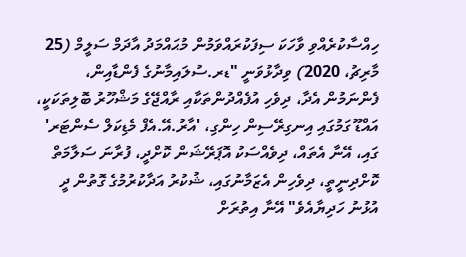ހިއްސާކުރެއްވި ވާހަކަ ސިފަކުރައްވަމުން މުޙައްމަދު އާދަމް ސަލީމް (25 މާރިޗު، 2020) ވިދާޅުވަނީ "ޑރ.ސުލައިމާނުގެ ފެންޑާއިން، ފެންނަމުން އެދާ، ދިވެހި އުފެއްދުންތަކާއި ރާއްޖޭގެ މަޝްހޫރު ބޮލިތަކަކީ، އައްޑޫ ގަމުގައި އިނގިރޭސިން ހިންގި، 'އާރު.އޭ.އެފް މެޑިކަލް ސެންޓަރ' ގައި، އޭނާ އެތައް، ދިވެއްސަކު އޮޕަރޭޝަން ކޮށްދީ، ފުރާނަ ސަލާމަތް ކޮށްދިނީތީ، ދިވެހިން އެޒަމާނުގައި، ޝުކުރު އަދާކުރުމުގެ ގޮތުން ދީ އުޅުނު ހަދިޔާއެވެ" އޭނާ އިތުރަށް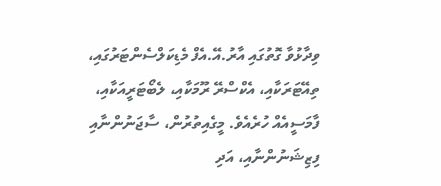ވިދާޅުވާ ގޮތުގައި އާރު.އޭ.އެފް މެޑިކަލްސެންޓަރުގައި، ތިއޭޓަރަކާއި، އެކްސްރޭ ރޫމަކާއި، ލެބޯޓަރީއަކާއި، ފާމަސީއެއް ހުރެއެވެ. މީގެއިތުރުން، ސާޖަނުންނާއި ފިޒިޝަނުންނާއި، އަދި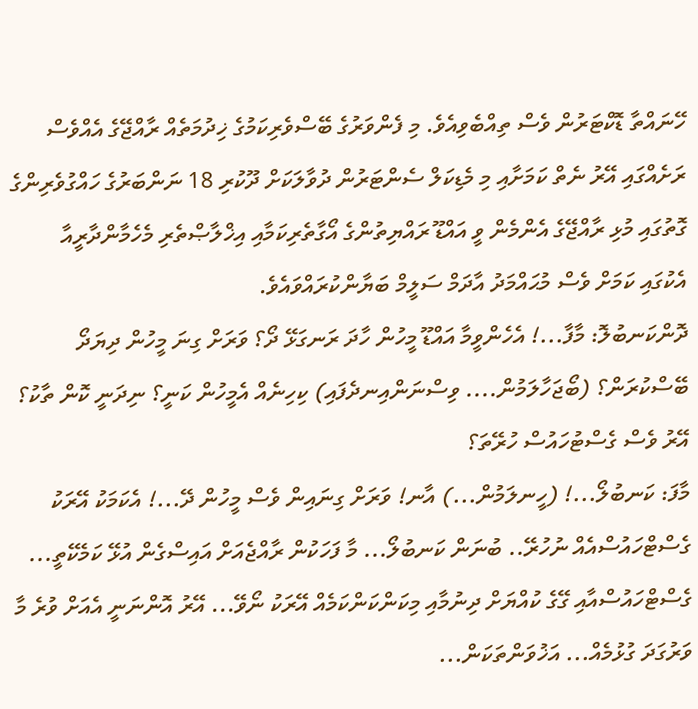ހޭނައްތާ ޑޮކްޓަރުން ވެސް ތިއްބެވިއެވެ. މި ފެންވަރުގެ ބޭސްވެރިކަމުގެ ޚިދުމަތެއް ރާއްޖޭގެ އެއްވެސް ރަށެއްގައި އޭރު ނެތް ކަމަށާއި މި މެޑިކަލް ސެންޓަރުން ދުވާލަކަށް ދޫކުރި 18 ނަންބަރުގެ ހައްގުވެރިންގެ ގޮތުގައި މުޅި ރާއްޖޭގެ އެންމެން ވީ އައްޑޫ ރައްޔިތުންގެ އޯގާތެރިކަމާއި އިޚްލާޞްތެރި މެހެމާންދާރީއާ އެކުގައި ކަމަށް ވެސް މުޙައްމަދު އާދަމް ސަލީމް ބަޔާންކުރައްވައެވެ.
ދޮންކަނބުލޮ: މާފާ...! އެހެންވީމާ އައްޑޫ މީހުން ހާދަ ރަނގަޅޭ ދޯ؟ ވަރަށް ގިނަ މީހުން ދިޔަދޯ ބޭސްކުރަން؟ (ބޯޖަހާލަމުން.... ވިސްނަންއިނދެފައި) ކިހިނެއް އެމީހުން ކަނީ؟ ނިދަނީ ކޮން ތާކު؟ އޭރު ވެސް ގެސްޓުހައުސް ހުރޭތަ؟
މާފަ: ކަނބުލޯ...! (ހީނލަމުން...) އާނ! ވަރަށް ގިނައިން ވެސް މީހުން ދޭ...! އެކަމަކު އޭރަކު ގެސްޓްހައުސްއެއް ނުހުރޭ.. ބުނަން ކަނބުލޯ... މާ ފަހަކުން ރާއްޖެއަށް އައިސްގެން އުޅޭ ކަމެކޭތީ... ގެސްޓްހައުސްއާއި ގޭގެ ކުއްޔަށް ދިނުމާއި މިކަންކަންކަމެއް އޭރަކު ނޯވޭ... އޭރު އޮންނަނީ އެއަށް ވުރެ މާ ވަރުގަދަ ގުޅުމެއް... އަޚުވަންތަކަން...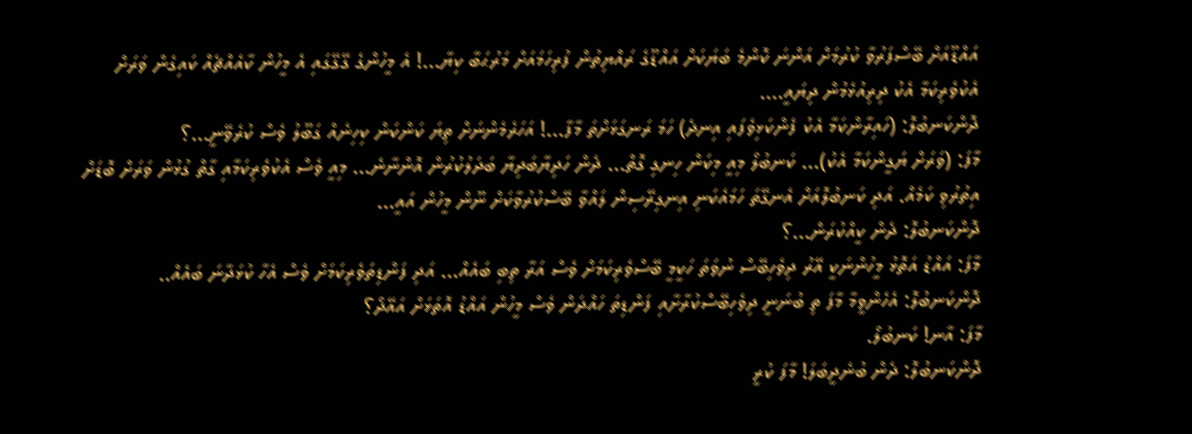އައްޑޫއަށް ބޭސްފަރުވާ ކުރުމަށް އަންނަ ކޮންމެ ބަޔަކަށް އައްޑޫގެ ރައްޔިތުން ފުރިހަމައަށް މަރުޙަބާ ކިޔާ...! އެ މީހުންގެ ގޭގޭގައި އެ މީހުން ކާއެއްޗެއް ކައިގެން ވަރަށް އެކުވެރިކަމާ އެކު ދިރިއުޅެމުން ދިޔައީ....
ދޮންކަނބުލޮ: (ހައިރާންކަމާ އެކު ފެންކަޅިވެފައި އިނދެ) ހަމަ ރަނގަޅަށްތަ މާފާ...! އަހަރެމެންނަށް ތިޔަ ކަންކަން ކިހިނެއް ގަބޫލު ވެސް ކުރެވޭނީ...؟
މާފަ: (ވަރަށް ޔަގީންކަމާ އެކު)... ކަނބުލޯ މިއީ މިކަން ހިނގި ގޮތް... ދެން ހަދިޔާބަދިޔާ ބަދަލުކުރުން އޮންނާނެ... މިއީ ވެސް އެކުވެރިކަމާއި ގާތް ގުޅުން ވަރަށް ބޮޑަށް އިތުރުވި ކަމެއް. އަދި ކަނބުލޮއަށް އެނގޭތަ ހަމައެކަނި އިނގިރޭސިން ލައްވާ ބޭސްކުރުވާކަށް ނޫން މީހުން އައީ...
ދޮންކަނބުލޮ: ދެން ކީއްކުރަން...؟
މާފަ: އައްޑު އަތޮޅު މީހުންނަކީ އޭރު ދިވެހިބޭސް ނުވަތަ ހަކީމީ ބޭސްވެރިކަމަށް ވެސް އަރާ ތިބި ބައެއް... އަދި ފަންޑިތަވެރިކަމަށް ވެސް އެހާ ކުޅަދާނަ ބައެއް..
ދޮންކަނބުލޮ: އެހެންވީމާ މާފަ ތި ބުނަނީ ދިވެހިބޭސްކުރާށާއި ފަންޑިތަ ހައްދަން ވެސް މީހުން އައްޑު އޮތަޅަށް އައޭދޯ؟
މާފަ: އާނ! ކަނބުލޯ.
ދޮންކަނބުލޮ: ދެން ބުނެދީބަލަ! މާފަ ކުރީ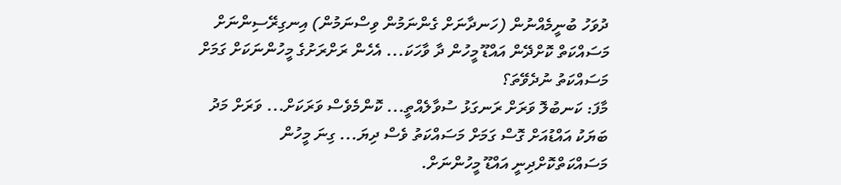ދުވަހު ބުނީމެއްނުން (ހަނދާނަށް ގެންނަމުން ވިސްނަމުން) އިނގިރޭސިންނަށް މަސައްކަތް ކޮށްދޭން އައްޑޫ މީހުން ދާ ވާހަކަ... އެހެން ރަށްރަށުގެ މީހުންނަކަށް ގަމަށް މަސައްކަތު ނުދެވޭތަ؟
މާފަ: ކަނބުލޮ ވަރަށް ރަނގަޅު ސުވާލެއްތީ... ކޮންމެވެސް ވަރަކަށް... ވަރަށް މަދު ބަޔަކު އައްޑުއަށް ގޮސް ގަމަށް މަސައްކަތު ވެސް ދިޔަ... ގިނަ މީހުން މަސައްކަތްކޮށްދިނީ އައްޑޫ މީހުންނަށް.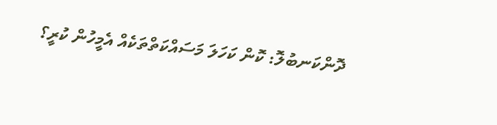ދޮންކަނބުލޮ: ކޮން ކަހަލަ މަސައްކަތްތަކެއް އެމީހުން ކުރީ؟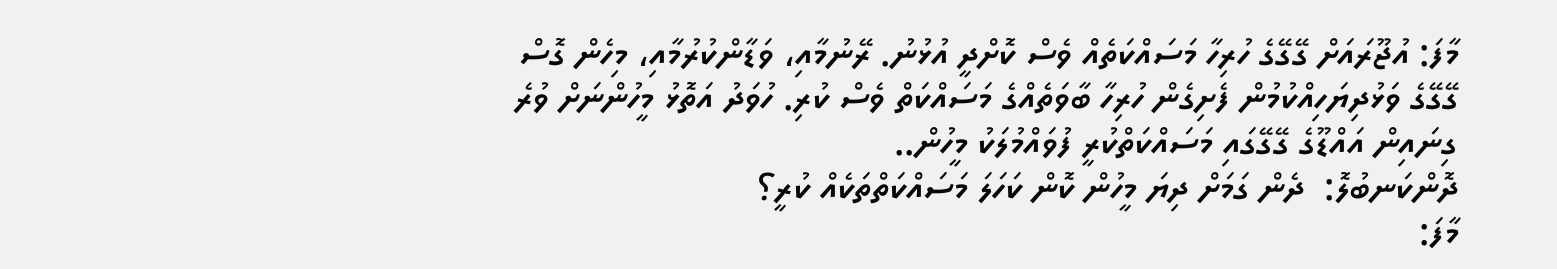މާފަ: އުޖޫރައަށް ގޭގޭގެ ހުރިހާ މަސައްކަތެއް ވެސް ކޮށްދީ އުޅުނު. ރޭނުމާއި، ވަޑާންކުރުމާއި، މިހެން ގޮސް ގޭގޭގެ ވަޅުދިޔަހިއްކުމުން ފެށިގެން ހުރިހާ ބާވަތެއްގެ މަސައްކަތް ވެސް ކުރި. ހުވަދު އަތޮޅު މީހުންނަށް ވުރެ ގިނައިން އައްޑޫގެ ގޭގޭގައި މަސައްކަތްކުރީ ފުވައްމުލަކު މީހުން..
ދޮންކަނބުލޮ:  ދެން ގަމަށް ދިޔަ މީހުން ކޮން ކަހަލަ މަސައްކަތްތަކެއް ކުރީ؟
މާފަ: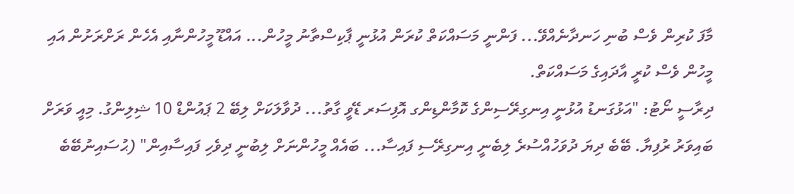މާފަ ކުރިން ވެސް ބުނި ހަނދާނެއްވޭ... ފަންނީ މަސައްކަތް ކުރަން އުޅުނީ ޕާކިސްތާނު މީހުން... އައްޑޫ މީހުންނާއި އެހެން ރަށްރަށުން އައި މީހުން ވެސް ކުރީ އާދައިގެ މަސައްކަތް.
ދިރާސީ ނޯޓު: "އަޅުގަނޑު އުޅުނީ އިނގިރޭސިންގެ ކޮމާންޑިންގ އޮފިސަރ ޑޭވީ ގާތު... ދުވާލަކަށް ލިބޭ 2 ޕައުންޑް 10 ޝިލިންގު. މިއީ ވަރަށް ބައިވަރު ރުފިޔާ. ބޭބެ ދިޔަ ދުވަހުއްސުރެ ލިބެނީ އިނގިރޭސި ފައިސާ... ބައެއް މީހުންނަށް ލިބުނީ ދިވެހި ފައިސާއިން" (ޙުސައިނުބޭބެ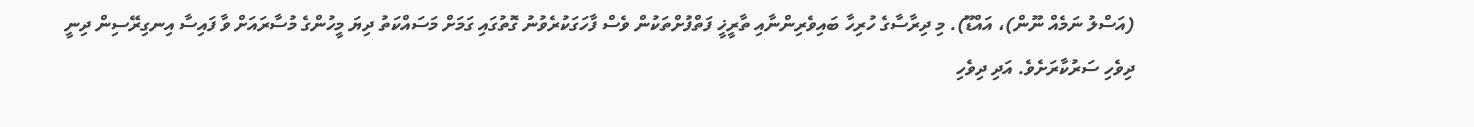(އަސްލު ނަމެއް ނޫން)، އައްޑޫ). މި ދިރާސާގެ ހުރިހާ ބައިވެރިންނާއި ތާރީޚީ ފަތްފުށްތަކުން ވެސް ފާހަގަކުރެވުނު ގޮތުގައި ގަމަށް މަސައްކަތު ދިޔަ މީހުންގެ މުސާރައަށް ވާ ފައިސާ އިނގިރޭސިން ދިނީ ދިވެހި ސަރުކާރަށެވެ. އަދި ދިވެހި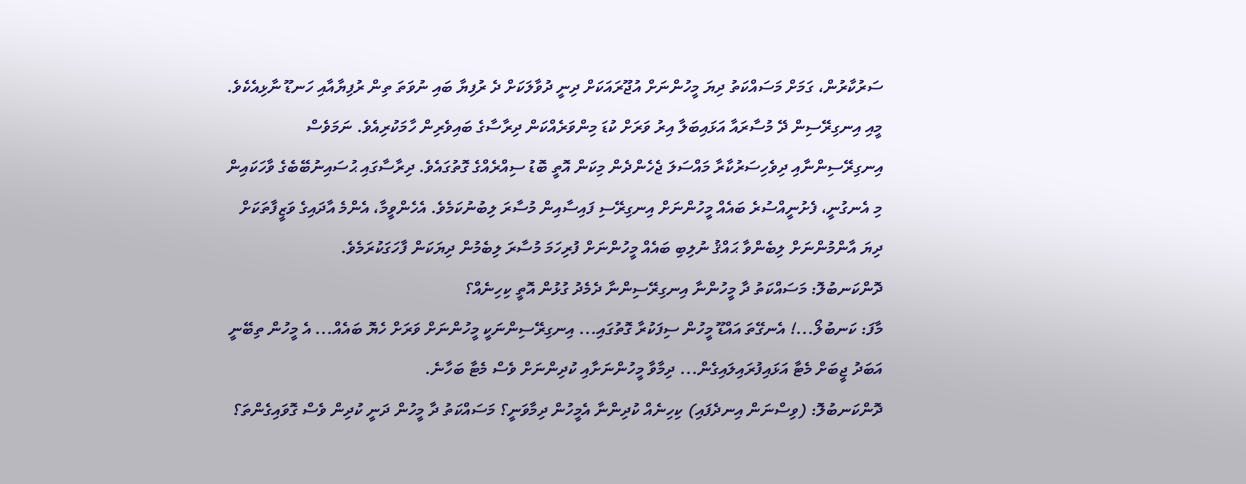ސަރުކާރުން، ގަމަށް މަސައްކަތު ދިޔަ މީހުންނަށް އުޖޫރައަކަށް ދިނީ ދުވާލަކަށް ދެ ރުފިޔާ ބައި ނުވަތަ ތިން ރުފިޔާއާއި ހަނޑޫ ނާޅިއެކެވެ. މީއި އިނގިރޭސިން ދޭ މުސާރައާ އަޅައިބަލާ އިރު ވަރަށް ކުޑަ މިންވަރެއްކަން ދިރާސާގެ ބައިވެރިން ހާމަކުރިއެވެ. ނަމަވެސް އިނގިރޭސިންނާއި ދިވެހިސަރުކާރާ މައްސަލަ ޖެހެންދެން މިކަން އޮތީ ބޮޑު ސިއްރެއްގެ ގޮތުގައެވެ. ދިރާސާގައި ޙުސައިނުބޭބެގެ ވާހަކައިން މި އެނގުނީ، ފެށުނީއްސުރެ ބައެއް މީހުންނަށް އިނގިރޭސި ފައިސާއިން މުސާރަ ލިބުނުކަމެވެ. އެހެންވީމާ، އެންމެ އާދައިގެ ވަޒީފާތަކަށް ދިޔަ އާންމުންނަށް ލިބެންވާ ޙައްޤު ނުލިބި ބައެއް މީހުންނަށް ފުރިހަމަ މުސާރަ ލިބެމުން ދިޔަކަން ފާހަގަކުރަމެވެ.
ދޮންކަނބުލޮ: މަސައްކަތު ދާ މީހުންނާ އިނގިރޭސިންނާ ދެމެދު ގުޅުން އޮތީ ކިހިނެއް؟
މާފަ: ކަނބުލޯ...! އެނގޭތަ އައްޑޫ މީހުން ސިފަކުރާ ގޮތުގައި... އިނގިރޭސިންނަކީ މީހުންނަށް ވަރަށް ހެޔޮ ބައެއް... އެ މީހުން ތިބޭނީ އަބަދު ޖީބަށް މެޓާ އަޅައިފުރައިލައިގެން... ދިމާވާ މީހުންނަށާއި ކުދިންނަށް ވެސް މެޓާ ބަހާނެ.
ދޮންކަނބުލޮ: (ވިސްނަން އިނދެފައި) ކިހިނެއް ކުދިންނާ އެމީހުން ދިމާވަނީ؟ މަސައްކަތު ދާ މީހުން ދަނީ ކުދިން ވެސް ގޮވައިގެންތަ؟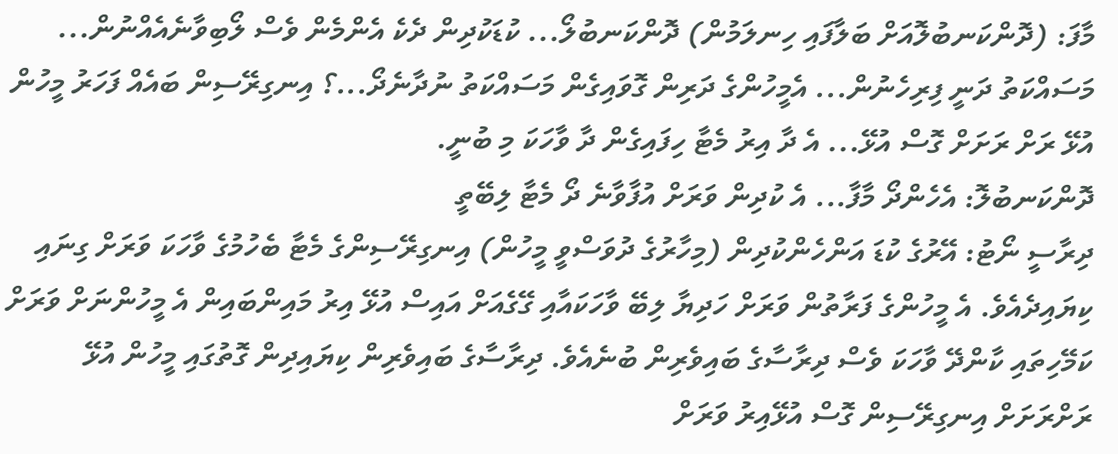މާފަ: (ދޮންކަނބުލޮއަށް ބަލާފައި ހިނލަމުން) ދޮންކަނބުލޯ... ކުޑަކުދިން ދެކެ އެންމެން ވެސް ލޯބިވާނެއެއްނުން... މަސައްކަތު ދަނީ ފިރިހެނުން... އެމީހުންގެ ދަރިން ގޮވައިގެން މަސައްކަތު ނުދާނެދޯ...؟ އިނގިރޭސިން ބައެއް ފަހަރު މީހުން އުޅޭ ރަށް ރަށަށް ގޮސް އުޅޭ... އެ ދާ އިރު މެޓާ ހިފައިގެން ދާ ވާހަކަ މި ބުނީ.
ދޮންކަނބުލޮ: އެހެންދޯ މާފާ... އެ ކުދިން ވަރަށް އުފާވާނެ ދޯ މެޓާ ލިބޭތީ
ދިރާސީ ނޯޓު: އޭރުގެ ކުޑަ އަންހެންކުދިން (މިހާރުގެ ދުވަސްވީ މީހުން) އިނގިރޭސިންގެ މެޓާ ބެހުމުގެ ވާހަކަ ވަރަށް ގިނައި ކިޔައިދެއެވެ. އެ މީހުންގެ ފަރާތުން ވަރަށް ހަދިޔާ ލިބޭ ވާހަކައާއި ގޭގެއަށް އައިސް އުޅޭ އިރު މައިންބައިން އެ މީހުންނަށް ވަރަށް ކަމޭހިތައި ކާންދޭ ވާހަކަ ވެސް ދިރާސާގެ ބައިވެރިން ބުނެއެވެ. ދިރާސާގެ ބައިވެރިން ކިޔައިދިން ގޮތުގައި މީހުން އުޅޭ ރަށްރަށަށް އިނގިރޭސިން ގޮސް އުޅޭއިރު ވަރަށް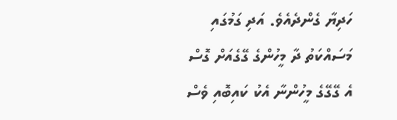ހަދިޔާ ގެންދެއެވެ. އަދި ގަމުގައި މަސައްކަތު ދާ މީހުންގެ ގޭގެއަށް ގޮސް އެ ގޭގޭގެ މީހުންނާ އެކު ކައިބޮއި ވެސް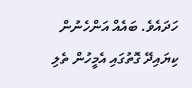ހަދައެވެ. ބައެއް އަންހެނުން ކިޔައިދޭ ގޮތުގައި އެމީހުން ތެލި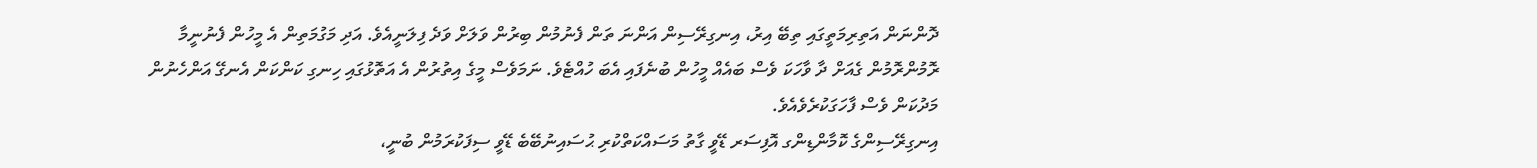ދޮންނަން އަތިރިމަތީގައި ތިބޭ އިރު، އިނގިރޭސިން އަންނަ ތަން ފެނުމުން ބިރުން ވަލަށް ވަދެ ފިލަނީއެވެ. އަދި މަގުމަތިން އެ މީހުން ފެނުނީމާ ރޮމުންރޮމުން ގެއަށް ދާ ވާހަކަ ވެސް ބައެއް މީހުން ބުނެފައި އެބަ ހުއްޓެވެ. ނަމަވެސް މީގެ އިތުރުން އެ އަތޮޅުގައި ހިނގި ކަންކަން އެނގޭ އަންހެނުން މަދުކަން ވެސް ފާހަގަކުރެވެއެވެ.
އިނގިރޭސިންގެ ކޮމާންޑިންގ އޮފިސަރ ޑޭވީ ގާތު މަސައްކަތްކުރި ޙުސައިނުބޭބެ ޑޭވީ ސިފަކުރަމުން ބުނީ،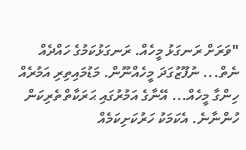"ވަރަށް ރަނގަޅު މީހެއް. ރަނގަޅުކަމުގެ ހައްދެއް ނެތް... ނުފޫޒުގަދަ މީހެއްނޫން. މަޑުމައިތިރި އަމުރެއް ހިންގާ މީހެއް... އޭނާގެ އަމުރުގައި ޙަރަކާތްތެރިކަން ހުންނާނެ. އެކަމަކު ހަރުކަށިކަމެއް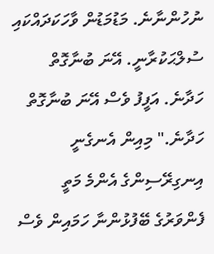ނުހުންނާނެ. މަޑުމަޑުން ވާހަކަދައްކައި ސުލްޙަކުރާނީ. އޭނަ ބުނާގޮތް ހަދާނެ. އަފީފު ވެސް އޭނަ ބުނާގޮތް ހަދާނެ." މިއިން އެނގެނީ އިނގިރޭސިންގެ އެންމެ މަތީ ފެންވަރުގެ ބޭފުޅުންނާ ހަމައިން ވެސް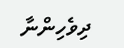ދިވެހިންނާ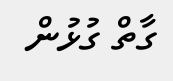ގާތް ގުޅުން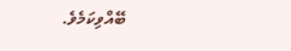ބޭއްވިކަމެވެ.